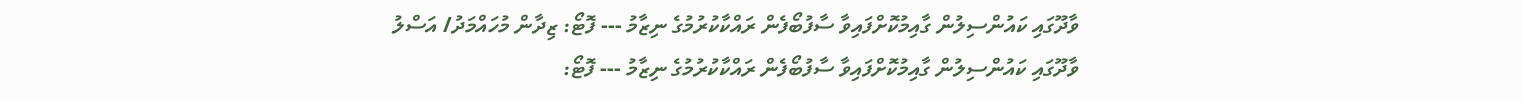ވާދޫގައި ކައުންސިލުން ގާއިމުކޮށްފައިވާ ސާފުބޯފެން ރައްކާކުރުމުގެ ނިޒާމު --- ފޮޓޯ: ޒިދާން މުހައްމަދު/ އަސްލު
ވާދޫގައި ކައުންސިލުން ގާއިމުކޮށްފައިވާ ސާފުބޯފެން ރައްކާކުރުމުގެ ނިޒާމު --- ފޮޓޯ: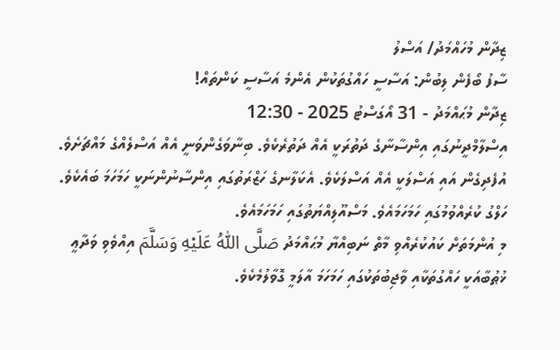ޒިދާން މުހައްމަދު/ އަސްލު
ސާފު ބޯފެން ލިބުން: އަސާސީ ހައްގުތަކުން އެންމެ އަސާސީ ކަންތައް!
ޒިދާން މުޙައްމަދު - 31 އޯގަސްޓު 2025 - 12:30
އިސްލާމްދީނުގައި އިންސާނާގެ ދަތުރަކީ އެއް ދަތުރެކެވެ. ބިނާވަގެންވަނީ އެއް އަސްލެއްގެ މައްޗަށެވެ. އުފެދިގެން އައި އަސްލަކީ އެއް އަސްލަކެވެ. އެކަލާނގެ ހަޒްރަތުގައި އިންސާނުންނަކީ ހަމަހަމަ ބައެކެވެ. ހަލްގު ކުރެއްވުމުގައި ހަމަހަމައެވެ. މަސްއޫލިއްޔަތުގައި ހަމަހަމައެވެ.
މި އުންމަތަށް ކައުކުރެއްވި މާތް ނަބިއްޔާ މުޙައްމަދު صَلَّى اللّٰهُ عَلَيْهِ وَسَلَّمَ އިއްވެވި ވަދާޢީ ޚުޠުބާއަކީ ހައްގުތަކާއި ވާޖިބުތަކުގައި ހަމަހަމަ އާލަމީ ގޮވާލުމެކެވެ.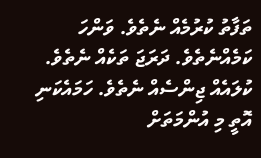ތަފާތު ކުރުމެއް ނެތެވެ. ވަންހަ ކަމެއްނެތެވެ. ދަރަޖަ ތަކެއް ނެތެވެ. ކުލައެއް ޖިންސެއް ނެތެވެ. ހަމައެކަނި އޮތީ މި އުންމަތަށް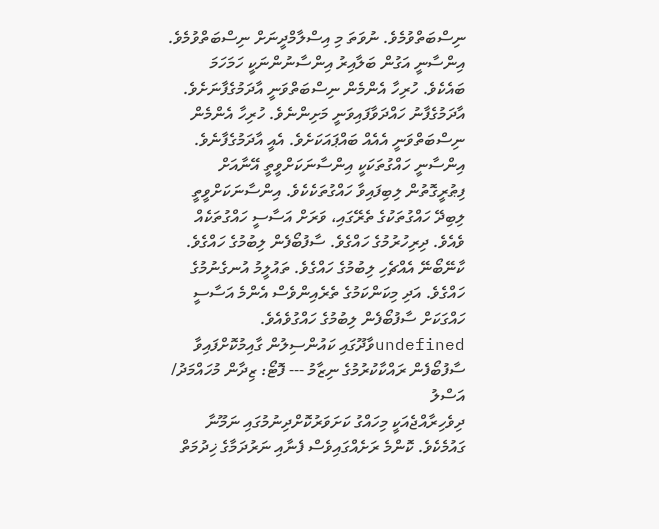ނިސްބަތްވުމެވެ. ނުވަތަ މި އިސްލާމްދީނަށް ނިސްބަތްވުމެވެ. އިންސާނީ އަގުން ބަލާއިރު އިންސާނުންނަކީ ހަމަހަމަ ބައެކެވެ. ހުރިހާ އެންމެން ނިސްބަތްވަނީ އާދަމުގެފާނަށެވެ. އާދަމުގެފާނު ހައްދަވާފައިވަނީ މަށިންނެވެ. ހުރިހާ އެންމެން ނިސްބަތްވަނީ އެއެއް ބައްޕައަކަށެވެ. އެއީ އާދަމުގެފާނެވެ.
އިންސާނީ ހައްގުތަކަކީ އިންސާނަކަށްވީތީ އޭނާއަށް ފިޠުރީގޮތުން ލިބިފައިވާ ހައްގުތަކެކެވެ. އިންސާނަކަށްވީތީ ލިބިދޭ ހައްގުތަކުގެ ތެރޭގައި، ވަރަށް އަސާސީ ހައްގުތަކެއް ވެއެވެ. ދިރިހުރުމުގެ ހައްގެވެ. ސާފުބޯފެން ލިބުމުގެ ހައްގެވެ. ކާނޭބޯނޭ އެއްޗެހި ލިބުމުގެ ހައްގެވެ. ތައުލީމު އުނގެނުމުގެ ހައްގެވެ. އަދި މިކަންކަމުގެ ތެރެއިންވެސް އެންމެ އަސާސީ ހައްގަކަށް ސާފުބޯފެން ލިބުމުގެ ހައްގުވެއެވެ.
undefinedވާދޫގައި ކައުންސިލުން ގާއިމުކޮށްފައިވާ ސާފުބޯފެން ރައްކާކުރުމުގެ ނިޒާމު --- ފޮޓޯ: ޒިދާން މުހައްމަދު/ އަސްލު
ދިވެހިރާއްޖެއަކީ މިހައްގު ކަށަވަރުކޮށްދިނުމުގައި ނަމޫނާ ގައުމެކެވެ. ކޮންމެ ރަށެއްގައިވެސް ފެނާއި ނަރުދަމާގެ ޚިދުމަތް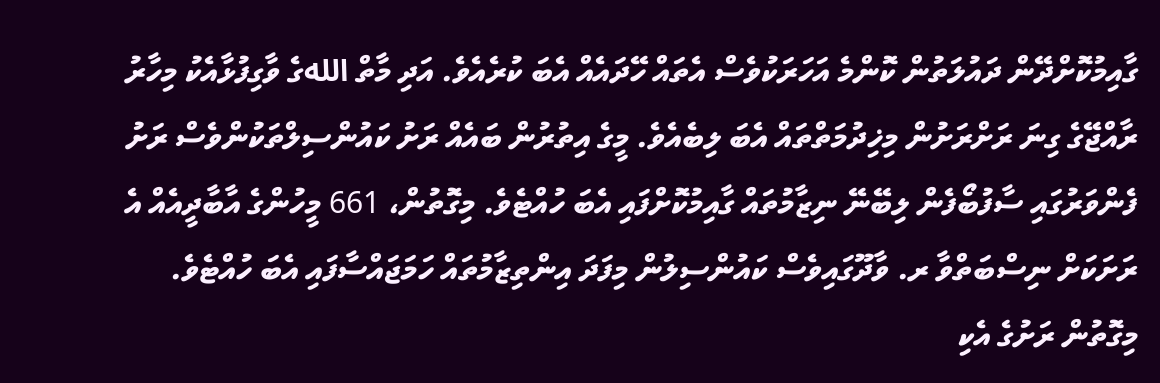ގާއިމުކޮށްދޭން ދައުލަތުން ކޮންމެ އަހަރަކުވެސް އެތައް ހޭދައެއް އެބަ ކުރެއެވެ. އަދި މާތް اللهގެ ވާގިފުޅާއެކު މިހާރު ރާއްޖޭގެ ގިނަ ރަށްރަށުން މިޚިދުމަތްތައް އެބަ ލިބެއެވެ. މީގެ އިތުރުން ބައެއް ރަށު ކައުންސިލްތަކުންވެސް ރަށު ފެންވަރުގައި ސާފުބޯފެން ލިބޭނޭ ނިޒާމުތައް ގާއިމުކޮށްފައި އެބަ ހުއްޓެވެ. މިގޮތުން، 661 މީހުންގެ އާބާދީއެއް އެ ރަށަކަށް ނިސްބަތްވާ ރ. ވާދޫގައިވެސް ކައުންސިލުން މިފަދަ އިންތިޒާމުތައް ހަމަޖައްސާފައި އެބަ ހުއްޓެވެ.
މިގޮތުން ރަށުގެ އެކި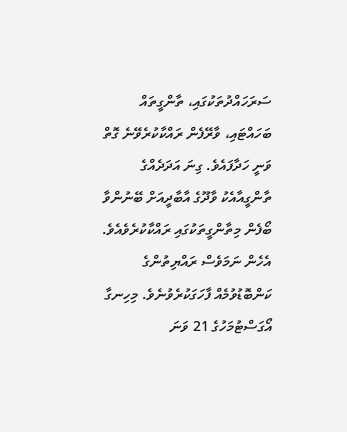ސަރަހައްދުތަކުގައި، ތާންގީތައް ބަހައްޓައި، ވާރޭފެން ރައްކާކުރެވޭނެ ގޮތް ވަނީ ހަދާފައެވެ. ގިނަ އަދަދެއްގެ ތާންގީއާއެކު ވާދޫގެ އާބާދީއަށް ބޭނުންވާ ބޯފެން މިތާންގީތަކުގައި ރައްކާކުރެވެއެވެ. އެހެން ނަމަވެސް ރައްޔިތުންގެ ކަންބޮޑުވުމެއް ފާހަގަކުރެވުނެވެ. މިހިނގާ އޯގަސްޓުމަހުގެ 21 ވަނަ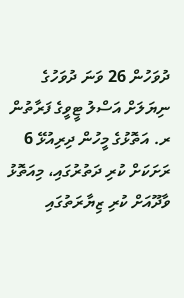ދުވަހުން 26 ވަނަ ދުވަހުގެ ނިޔަލަށް އަސްލު ޓީވީގެ ފަރާތުން ރ. އަތޮޅުގެ މީހުން ދިރިއުޅޭ 6 ރަށަކަށް ކުރި ދަތުރުގައި، މިއަތޮޅު ވާދޫއަށް ކުރި ޒިޔާރަތުގައި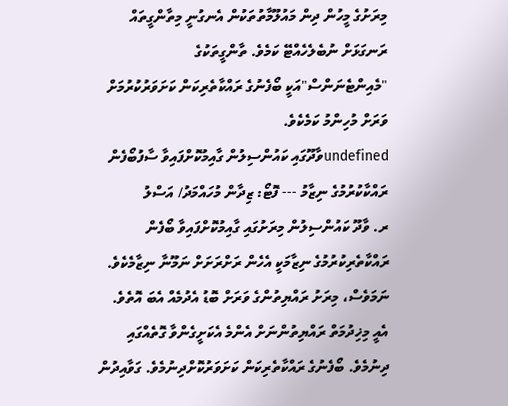މިރަށުގެ މީހުން ދިން މައުލޫމާތުތަކުން އެނގުނީ މިތާންގީތައް ރަނގަޅަށް ނުބެލެހެއްޓޭ ކަމެވެ. ތާންގީތަކުގެ "މެއިންޓެނަންސް"އަކީ ބޯފެނުގެ ރައްކާތެރިކަން ކަށަވަރުކުރުމަށް ވަރަށް މުހިންމު ކަމެކެވެ.
undefinedވާދޫގައި ކައުންސިލުން ގާއިމުކޮށްފައިވާ ސާފުބޯފެން ރައްކާކުރުމުގެ ނިޒާމު --- ފޮޓޯ: ޒިދާން މުހައްމަދު/ އަސްލު
ރ. ވާދޫ ކައުންސިލުން މިރަށުގައި ގާއިމުކޮށްފައިވާ ބޯފެން ރައްކާތެރިކުރުމުގެ ނިޒާމަކީ އެހެން ރަށްރަށަށް ނަމޫނާ ނިޒާމެކެވެ. ނަމަވެސް، މިރަށު ރައްޔިތުންގެ ވަރަށް ބޮޑު އެދުމެއް އެބަ އޮތެވެ. އެއީ މިޚިދުމަތް ރައްޔިތުންނަށް އެންމެ އެކަށީގެންވާ ގޮތެއްގައި ދިނުމެވެ. ބޯފެނުގެ ރައްކާތެރިކަން ކަށަވަރުކޮށްދިނުމެވެ. ގަވާއިދުން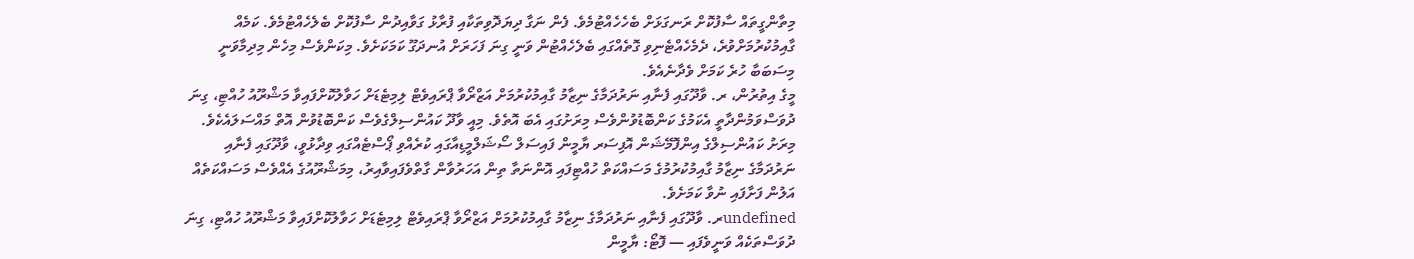މިތާންގީތައް ސާފުކޮށް ރަނގަޅަށް ބެހެހެއްޓުމެވެ. ފެން ނަގާ ދިޔަދޮވިތަކާއި ފުރާޅު ގަވާއިދުން ސާފުކޮށް ބެލެހެއްޓުމެވެ. ކަމެއް ގާއިމުކުރުމަށްވުރެ، ދެމެހެއްޓެނިވި ގޮތެއްގައި ބެލެހެއްޓުން ވަނީ ގިނަ ފަހަރަށް އުނދަގޫ ކަމަކަށެވެ. މިކަންވެސް މިހެން މިދިމާވަނީ މިސަބަބާ ހުރެ ކަމަށް ވެދާނެއެވެ.
މީގެ އިތުރުން، ރ. ވާދޫގައި ފެނާއި ނަރުދަމާގެ ނިޒާމު ގާއިމުކުރުމަށް އަޒްރޯވާ ޕްރައިވެޓް ލިމިޓެޑަށް ހަވާލުކޮށްފައިވާ މަޝްރޫއު ހުއްޓި، ގިނަ ދުވަސްވަމުންދާތީ އެކަމުގެ ކަންބޮޑުވުންވެސް މިރަށުގައި އެބަ އޮތެވެ. މިއީ ވާދޫ ކައުންސިލްގެވެސް ކަންބޮޑުވުން އޮތް މައްސަލައެކެވެ. މިރަށު ކައުންސިލްގެ އިންފޮމޭޝަން އޮފިސަރ ޔާމީން ފައިސަލް ސޯޝަލްމީޑިއާގައި ކުރެއްވި ޕޯސްޓެއްގައި ވިދާޅުވީ، ވާދޫގައި ފެނާއި ނަރުދަމާގެ ނިޒާމު ގާއިމުކުރުމުގެ މަސައްކަތް ހުއްޓިފައި އޮންނަތާ ތިން އަހަރުވާން ގާތްވެފައިވާއިރު، މިމަޝްރޫއުގެ އެއްވެސް މަސައްކަތެއް އަލުން ފަށާފައި ނުވާ ކަމަށެވެ.
undefinedރ. ވާދޫގައި ފެނާއި ނަރުދަމާގެ ނިޒާމު ގާއިމުކުރުމަށް އަޒްރޯވާ ޕްރައިވެޓް ލިމިޓެޑަށް ހަވާލުކޮށްފައިވާ މަޝްރޫއު ހުއްޓި، ގިނަ ދުވަސްތަކެއް ވަނީވެފައި — ފޮޓޯ: ޔާމީން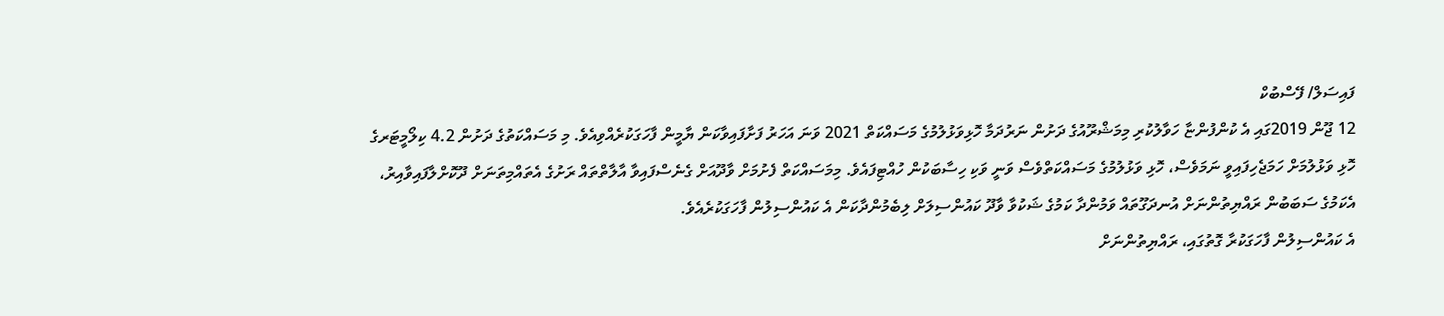ފައިސަލް/ ފޭސްބުކް
12 ޖޫން 2019ގައި އެ ކުންފުންޏާ ހަވާލުކުރި މިމަޝްރޫއުގެ ދަށުން ނަރުދަމާ ހޮޅިވަޅުލުމުގެ މަސައްކަތް 2021 ވަނަ އަހަރު ފަށާފައިވާކަން ޔާމީން ފާހަގަކުރެއްވިއެވެ. މި މަސައްކަތުގެ ދަށުން 4.2 ކިލޯމީޓަރގެ ހޮޅި ވަޅުލުމަށް ހަމަޖެހިފައިވީ ނަމަވެސް، ހޮޅި ވަޅުލުމުގެ މަސައްކަތްވެސް ވަނީ ވަކި ހިސާބަކުން ހުއްޓިފައެވެ. މިމަސައްކަތް ފެށުމަށް ވާދޫއަށް ގެނެސްފައިވާ އާލާތްތައް ރަށުގެ އެތައްމިތަނަށް ދޫކޮށްލާފައިވާއިރު، އެކަމުގެ ސަބަބުން ރައްޔިތުންނަށް އުނދަގޫތައް ވަމުންދާ ކަމުގެ ޝަކުވާ ވާދޫ ކައުންސިލަށް ލިބެމުންދާކަން އެ ކައުންސިލުން ފާހަގަކުރެއެވެ.
އެ ކައުންސިލުން ފާހަގަކުރާ ގޮތުގައި، ރައްޔިތުންނަށް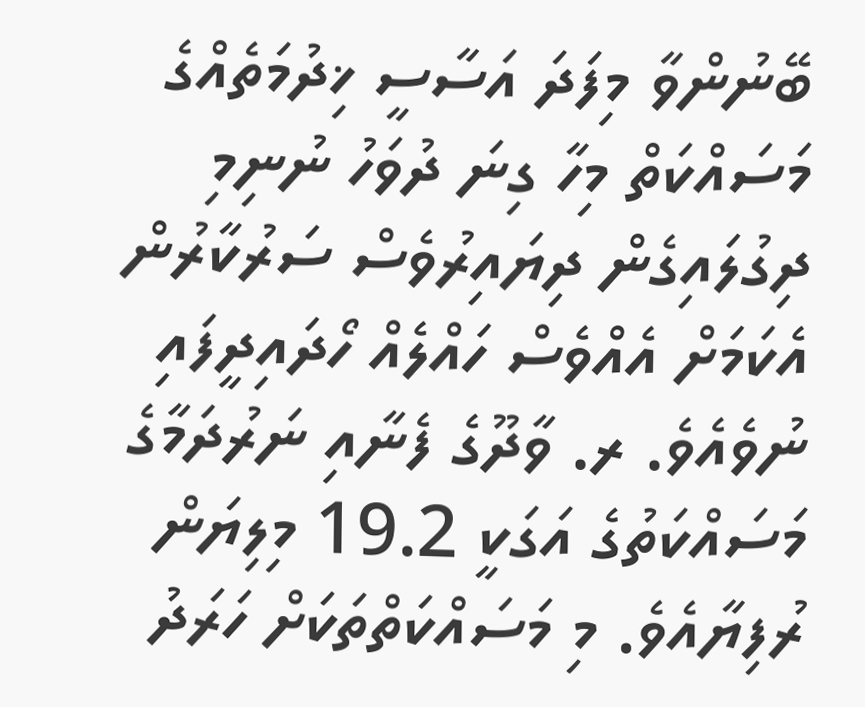ބޭނުންވާ މިފަދަ އަސާސީ ޚިދުމަތެއްގެ މަސައްކަތް މިހާ ގިނަ ދުވަހު ނުނިމި ދިގުލައިގެން ދިޔައިރުވެސް ސަރުކާރުން އެކަމަށް އެއްވެސް ހައްލެއް ހޯދައިދީފައި ނުވެއެވެ. ރ. ވާދޫގެ ފެނާއި ނަރުދަމާގެ މަސައްކަތުގެ އަގަކީ 19.2 މިލިޔަން ރުފިޔާއެވެ. މި މަސައްކަތްތަކަށް ހަރަދު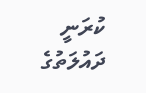ކުރަނީ ދައުލަތުގެ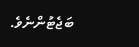ބަޖެޓުންނެވެ.